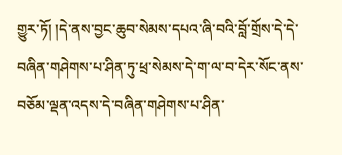གྱུར་ཏོ། །དེ་ནས་བྱང་ཆུབ་སེམས་དཔའ་ཞི་བའི་བློ་གྲོས་དེ་དེ་བཞིན་གཤེགས་པ་ཤིན་ཏུ་ཕྲ་སེམས་དེ་ག་ལ་བ་དེར་སོང་ནས་བཅོམ་ལྡན་འདས་དེ་བཞིན་གཤེགས་པ་ཤིན་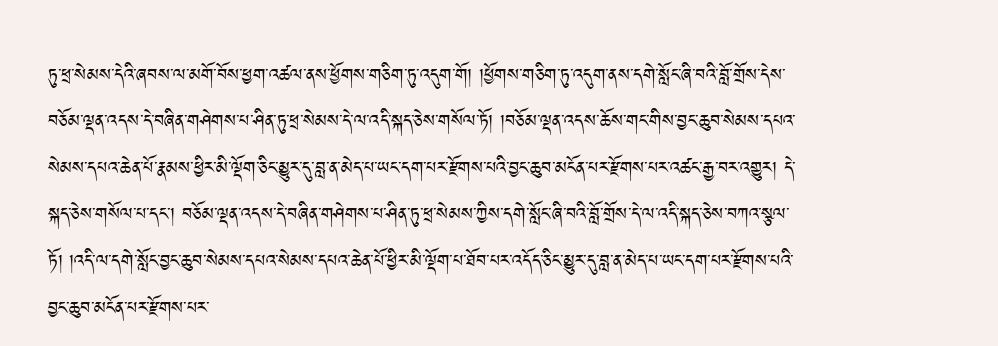ཏུ་ཕྲ་སེམས་དེའི་ཞབས་ལ་མགོ་བོས་ཕྱག་འཚལ་ནས་ཕྱོགས་གཅིག་ཏུ་འདུག་གོ། །ཕྱོགས་གཅིག་ཏུ་འདུག་ནས་དགེ་སློང་ཞི་བའི་བློ་གྲོས་དེས་བཅོམ་ལྡན་འདས་དེ་བཞིན་གཤེགས་པ་ཤིན་ཏུ་ཕྲ་སེམས་དེ་ལ་འདི་སྐད་ཅེས་གསོལ་ཏོ། །བཅོམ་ལྡན་འདས་ཆོས་གང་གིས་བྱང་ཆུབ་སེམས་དཔའ་སེམས་དཔའ་ཆེན་པོ་རྣམས་ཕྱིར་མི་ལྡོག་ཅིང་མྱུར་དུ་བླ་ན་མེད་པ་ཡང་དག་པར་རྫོགས་པའི་བྱང་ཆུབ་མངོན་པར་རྫོགས་པར་འཚང་རྒྱ་བར་འགྱུར། དེ་སྐད་ཅེས་གསོལ་པ་དང་། བཅོམ་ལྡན་འདས་དེ་བཞིན་གཤེགས་པ་ཤིན་ཏུ་ཕྲ་སེམས་ཀྱིས་དགེ་སློང་ཞི་བའི་བློ་གྲོས་དེ་ལ་འདི་སྐད་ཅེས་བཀའ་སྩལ་ཏོ། །འདི་ལ་དགེ་སློང་བྱང་ཆུབ་སེམས་དཔའ་སེམས་དཔའ་ཆེན་པོ་ཕྱིར་མི་ལྡོག་པ་ཐོབ་པར་འདོད་ཅིང་མྱུར་དུ་བླ་ན་མེད་པ་ཡང་དག་པར་རྫོགས་པའི་བྱང་ཆུབ་མངོན་པར་རྫོགས་པར་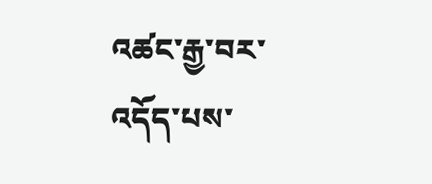འཚང་རྒྱ་བར་འདོད་པས་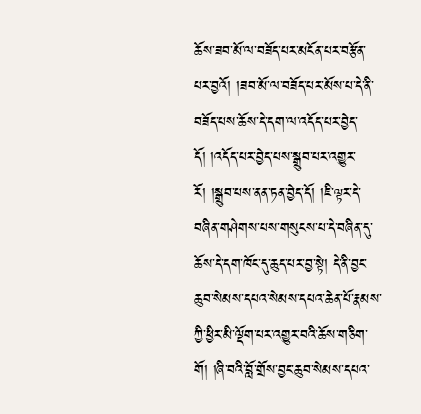ཆོས་ཟབ་མོ་ལ་བཟོད་པར་མངོན་པར་བརྩོན་པར་བྱའོ། །ཟབ་མོ་ལ་བཟོད་པར་མོས་པ་དེ་ནི་བཟོད་པས་ཆོས་དེ་དག་ལ་འདོད་པར་བྱེད་དོ། །འདོད་པར་བྱེད་པས་སྒྲུབ་པར་འགྱུར་རོ། །སྒྲུབ་པས་ནན་ཏན་བྱེད་དོ། །ཇི་ལྟར་དེ་བཞིན་གཤེགས་པས་གསུངས་པ་དེ་བཞིན་དུ་ཆོས་དེ་དག་ཁོང་དུ་ཆུད་པར་བྱ་སྟེ། དེ་ནི་བྱང་ཆུབ་སེམས་དཔའ་སེམས་དཔའ་ཆེན་པོ་རྣམས་ཀྱི་ཕྱིར་མི་ལྡོག་པར་འགྱུར་བའི་ཆོས་གཅིག་གོ། །ཞི་བའི་བློ་གྲོས་བྱང་ཆུབ་སེམས་དཔའ་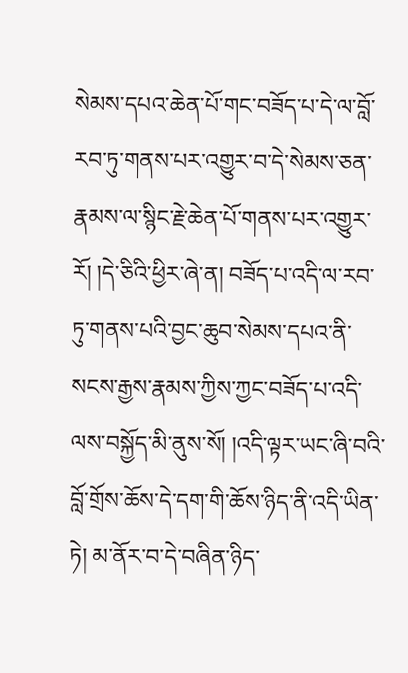སེམས་དཔའ་ཆེན་པོ་གང་བཟོད་པ་དེ་ལ་བློ་རབ་ཏུ་གནས་པར་འགྱུར་བ་དེ་སེམས་ཅན་རྣམས་ལ་སྙིང་རྗེ་ཆེན་པོ་གནས་པར་འགྱུར་རོ། །དེ་ཅིའི་ཕྱིར་ཞེ་ན། བཟོད་པ་འདི་ལ་རབ་ཏུ་གནས་པའི་བྱང་ཆུབ་སེམས་དཔའ་ནི་སངས་རྒྱས་རྣམས་ཀྱིས་ཀྱང་བཟོད་པ་འདི་ལས་བསྐྱོད་མི་ནུས་སོ། །འདི་ལྟར་ཡང་ཞི་བའི་བློ་གྲོས་ཆོས་དེ་དག་གི་ཆོས་ཉིད་ནི་འདི་ཡིན་ཏེ། མ་ནོར་བ་དེ་བཞིན་ཉིད་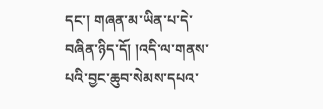དང་། གཞན་མ་ཡིན་པ་དེ་བཞིན་ཉིད་དོ། །འདི་ལ་གནས་པའི་བྱང་ཆུབ་སེམས་དཔའ་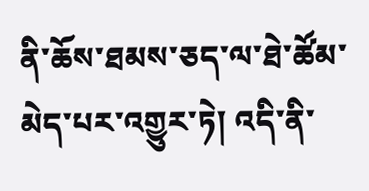ནི་ཆོས་ཐམས་ཅད་ལ་ཐེ་ཚོམ་མེད་པར་འགྱུར་ཏེ། འདི་ནི་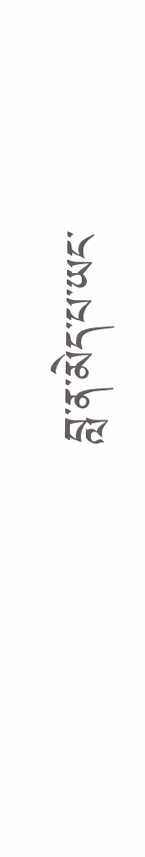བླ་ན་མེད་པ་ཡང་